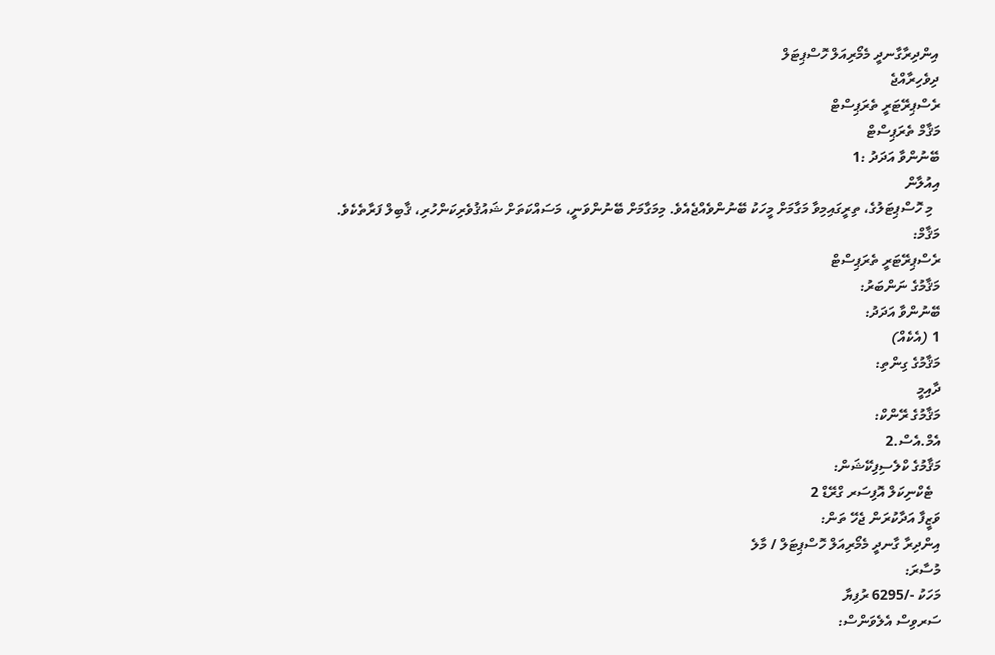އިންދިރާގާނދީ މެމޯރިއަލް ހޮސްޕިޓަލް
ދިވެހިރާއްޖެ
ރެސްޕިރޭޓަރީ ތެރަޕިސްޓް
މަޤާމް ތެރަޕިސްޓް
ބޭނުންވާ އަދަދު :1
އިއުލާން
  މި ހޮސްޕިޓަލުގެ، ތިރީގައިމިވާ މަގާމަށް މީހަކު ބޭނުންވެއްޖެއެވެ. މިމަގާމަށް ބޭނުންވަނީ، މަސައްކަތަށް ޝައުޤުވެރިކަންހުރި، ޤާބިލް ފަރާތެކެވެ.
މަޤާމް:
ރެސްޕިރޭޓަރީ ތެރަޕިސްޓް
މަޤާމުގެ ނަންބަރު:
ބޭނުންވާ އަދަދު:
1 (އެކެއް)
މަޤާމުގެ ގިންތި:
ދާއިމީ
މަޤާމުގެ ރޭންކް:
އެމް.އެސް.2
މަޤާމުގެ ކްލެސިފިކޭޝަން:
  ޓެކްނިކަލް އޮފިސަރ ގްރޭޑް 2
ވަޒީފާ އަދާކުރަން ޖެހޭ ތަން:
އިންދިރާ ގާނދީ މެމޯރިއަލް ހޮސްޕިޓަލް / މާލެ
މުސާރަ:
މަހަކު -/6295 ރުފިޔާ
ސަރވިސް އެލެވަންސް: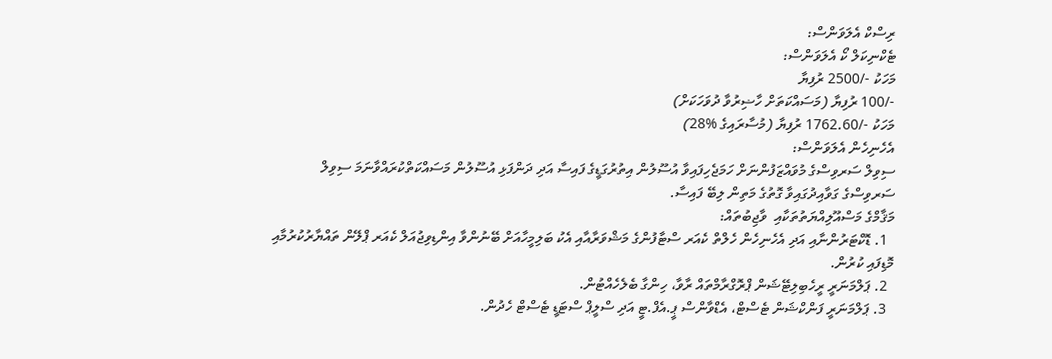ރިސްކް އެލަވަންސް:
ޓެކްނިކަލް ކޯ އެލަވަންސް:
މަހަކު -/2500 ރުފިޔާ
-/100 ރުފިޔާ (މަސައްކަތަށް ހާޟިރުވާ ދުވަހަކަށް)
މަހަކު -/1762.60 ރުފިޔާ (މުސާރައިގެ %28)
އެހެނިހެން އެލަވަންސް:
ސިވިލް ސަރވިސްގެ މުވައްޒަފުންނަށް ހަމަޖެހިފައިވާ އުސޫލުން އިތުރުގަޑީގެ ފައިސާ އަދި ދަންފަޅި އުސޫލުން މަސައްކަތްކުރައްވާނަމަ ސިވިލް ސަރވިސްގެ ގަވާއިދުގައިވާ ގޮތުގެ މަތިން ލިބޭ ފައިސާ.
މަޤާމްގެ މަސްއޫލިއްޔަތުތަކާއި  ވާޖިބުތައް:
  1. ޑޮކްޓަރުންނާއި އަދި އެހެނިހެން ހެލްތް ކެއަރ ސްޓާފުންގެ މަޝްވަރާއާއި އެކު ބަލިމީހާއަށް ބޭނުންވާ އިންޑިވިޖުއަލް ކެއަރ ޕްލޭން ތައްޔާރުކުރުމާއި މޮޑިފައި ކުރުން.
  2. ޕަލްމަނަރީ ރީހެބިލިޓޭޝަން ޕްރޮގްރާމްތައް ރާވާ، ހިންގާ ބެލެހެއްޓުން.
  3. ޕަލްމަނަރީ ފަންކްޝަން ޓެސްޓް، އެޑްވާންސް ޕީ.އެފް.ޓީ އަދި ސްލީޕް ސްޓަޑީ ޓެސްޓް ހެދުން.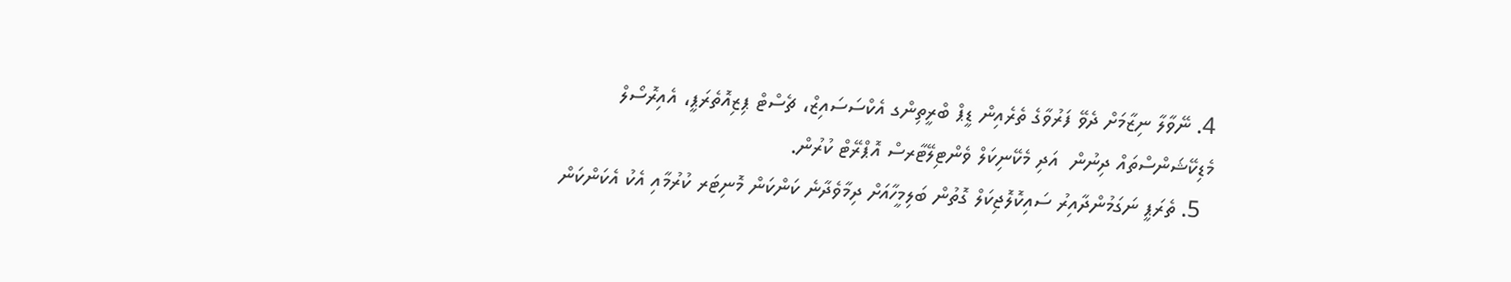4. ނޭވާލާ ނިޒާމަށް ދެވޭ ފަރުވާގެ ތެރެއިން ޑީޕް ބްރީތިންގ އެކްސަސައިޒް، ޗެސްޓް ޕިޒިއޮތެރަޕީ، އެއިރޮސޯލް މެޑިކޭޝަންސްތައް ދިނުން  އަދި މެކޭނިކަލް ވެންޓިލޭޓާރސް އޮޕްރޭޓް ކުރުން.
  5. ތެރަޕީ ނަގަމުންދާއިރު ސައިކޮލޮޖިކަލް ގޮތުން ބަލިމީހާއަށް ދިމާވެދާނެ ކަންކަން މޮނިޓަރ ކުރުމާއި އެކު އެކަންކަން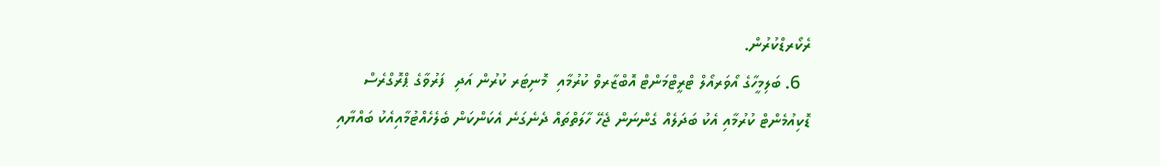ރެކޯރޑްކުރުން.
  6. ބަލިމީހާގެ އޯވަރއޯލް ޓްރީޓްމަންޓް އޮބްޒާރވް ކުރުމާއި  މޮނިޓަރ ކުރުން އަދި  ފަރުވާގެ ޕްރޮގްރެސް ޑޮކިއުމެންޓް ކުރުމާއި އެކު ބަދަލެއް ގެންނަން ޖެހޭ ހާލަތްތައް ދެނެގަނެ އެކަންކަން ބެލެހެއްޓުމާއިއެކު ބައްޔާއި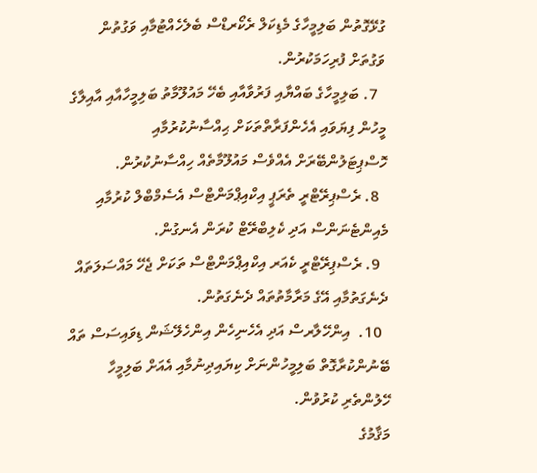ގުޅޭގޮތުން ބަލިމީހާގެ މެޑިކަލް ރެކޯރޑްސް ބެލެހެއްޓުމާއި ވަގުތުން ވަގުތަށް ފުރިހަމަކުރުން.
  7. ބަލިމީހާގެ ބައްޔާއި ފަރުވާއާއި ބެހޭ މައުލޫމާތު ބަލިމީހާއާއި އާއިލާގެ މީހުން ފިޔަވައި އެހެންފަރާތްތަކަށް ޙިއްސާނުކުރުމާއި  ހޮސްޕިޓަލުންބޭރަށް އެއްވެސް މައުލޫމާތެއް ހިއްސާނުކުރުން.
  8. ރެސްޕިރޭޓްރީ ތެރަޕީ އިކްއިޕްމަންޓްސް އެސެމްބްލް ކުރުމާއި މެއިންޓެނަންސް އަދި ކެލިބްރޭޓް ކުރަން އެނގުން.
  9. ރެސްޕިރޭޓްރީ ކެއަރ އިކްއިޕްމަންޓްސް ތަކަށް ޖެހޭ މައްސަލަތައް ދެނެގަތުމާއި އޭގެ މަރާމާތުތައް ދެނެގަތުން.
  10.  އިންހޭލާރސް އަދި އެހެނިހެން އިންހެލޭޝަން ޑިވައިސަސް ތައް ބޭނުންކުރާގޮތް ބަލިމީހުންނަށް ކިޔައިދިނުމާއި އެއަށް ބަލިމީހާ ހޭލުންތެރި ކުރުވުން.
މަޤާމުގެ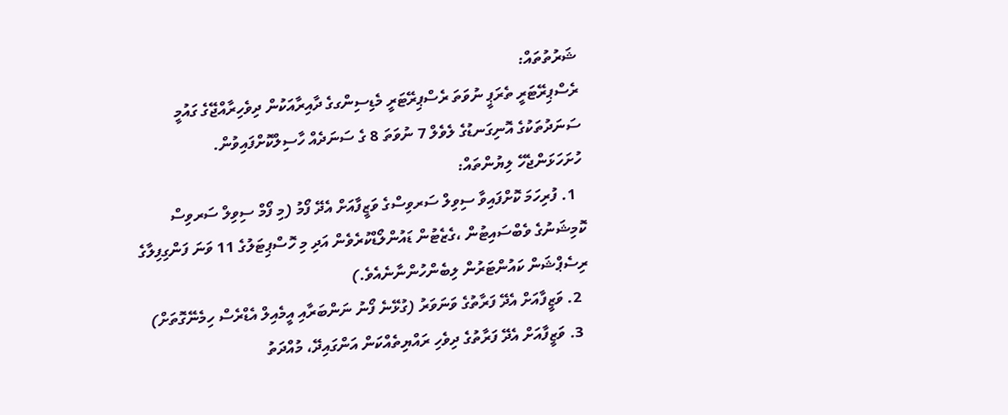ޝަރުތުތައް:
ރެސްޕިރޭޓަރީ ތެރަޕީ ނުވަތަ ރެސްޕިރޭޓަރީ މެޑިސިންގގެ ދާއިރާއަކުން ދިވެހިރާއްޖޭގެ ގައުމީ ސަނަދުތަކުގެ އޮނިގަނޑުގެ ލެވެލް 7 ނުވަތަ 8 ގެ ސަނަދެއް ހާސިލްކޮށްފައިވުން.
ހުށަހަޅަންޖެހޭ ލިޔުންތައް:
  1. ފުރިހަމަ ކޮށްފައިވާ ސިވިލް ސަރވިސްގެ ވަޒީފާއަށް އެދޭ ފޯމު (މި ފޯމް ސިވިލް ސަރވިސް ކޮމިޝަނުގެ ވެބްސައިޓުން ،ގެޒެޓުން ޑައުންލޯޑްކުރެވެން އަދި މި ހޮސްޕިޓަލުގެ 11 ވަނަ ފަންގިފިލާގެ ރިސެޕްޝަން ކައުންޓަރުން ލިބެންހުންނާނެއެވެ.)
  2. ވަޒީފާއަށް އެދޭ ފަރާތުގެ ވަނަވަރު (ގުޅޭނެ ފޯނު ނަންބަރާއި އީމެއިލް އެޑްރެސް ހިމެނޭގޮތަށް)
  3. ވަޒީފާއަށް އެދޭ ފަރާތުގެ ދިވެހި ރައްޔިތެއްކަން އަންގައިދޭ، މުއްދަތު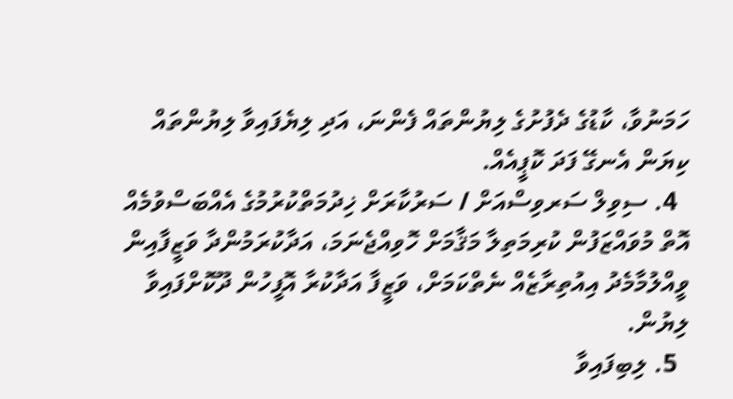ހަމަނުވާ، ކާޑުގެ ދެފުށުގެ ލިޔުންތައް ފެންނަ، އަދި ލިޔެފައިވާ ލިޔުންތައް ކިޔަން އެނގޭ ފަދަ ކޮޕީއެއް.
  4. ސިވިލް ސަރވިސްއަށް / ސަރުކާރަށް ޚިދުމަތްކުރުމުގެ އެއްބަސްވުމެއް އޮތް މުވައްޒަފުން ކުރިމަތިލާ މަޤާމަށް ހޮވިއްޖެނަމަ، އަދާކުރަމުންދާ ވަޒީފާއިން ވީއްލުމާމެދު އިއުތިރާޒެއް ނެތްކަމަށް، ވަޒީފާ އަދާކުރާ އޮފީހުން ދޫކޮށްފައިވާ ލިޔުން.
  5. ލިބިފައިވާ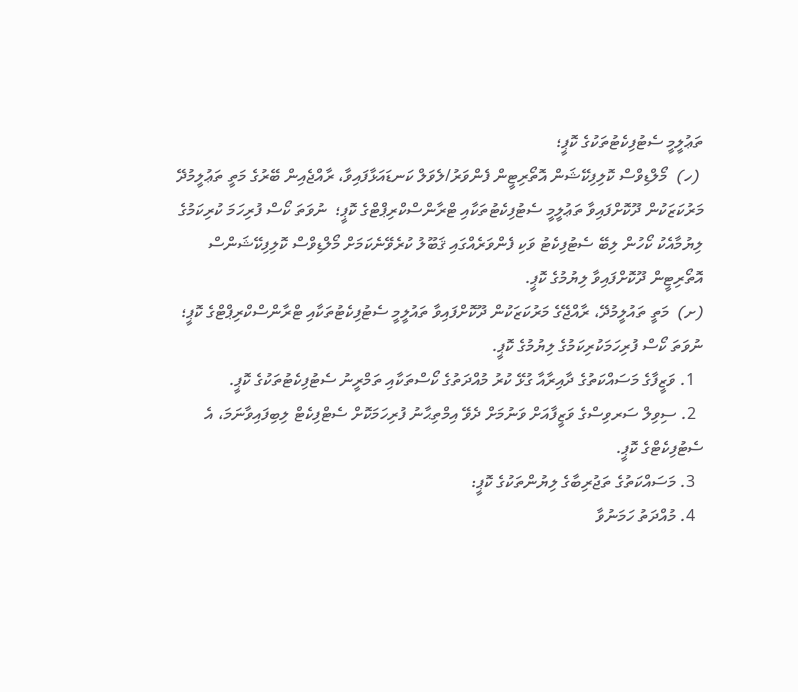ތަޢުލީމީ ސެޓުފިކެޓުތަކުގެ ކޮޕީ؛
 (ހ)  މޯލްޑިވްސް ކޮލިފިކޭޝަން އޮތޯރިޓީން ފެންވަރު/ލެވަލް ކަނޑައަޅާފައިވާ، ރާއްޖެއިން ބޭރުގެ މަތީ ތަޢުލީމުދޭ މަރުކަޒަކުން ދޫކޮށްފައިވާ ތަޢުލީމީ ސެޓުފިކެޓުތަކާއި ޓްރާންސްކްރިޕްޓްގެ ކޮޕީ؛  ނުވަތަ ކޯސް ފުރިހަމަ ކުރިކަމުގެ ލިޔުމާއެކު ކޯހުން ލިބޭ ސެޓުފިކެޓު ވަކި ފެންވަރެއްގައި ޤަބޫލު ކުރެވޭނެކަމަށް މޯލްޑިވްސް ކޮލިފިކޭޝަންސް އޮތޯރިޓީން ދޫކޮށްފައިވާ ލިޔުމުގެ ކޮޕީ.
(ށ)  މަތީ ތައުލީމުދޭ، ރާއްޖޭގެ މަރުކަޒަކުން ދޫކޮށްފައިވާ ތައުލީމީ ސެޓުފިކެޓުތަކާއި ޓްރާންސްކްރިޕްޓްގެ ކޮޕީ؛ ނުވަތަ ކޯސް ފުރިހަމަކުރިކަމުގެ ލިޔުމުގެ ކޮޕީ.
  1. ވަޒީފާގެ މަސައްކަތުގެ ދާއިރާއާ ގުޅޭ ކުރު މުއްދަތުގެ ކޯސްތަކާއި ތަމްރީނު ސެޓުފިކެޓުތަކުގެ ކޮޕީ.
  2. ސިވިލް ސަރވިސްގެ ވަޒީފާއަށް ވަނުމަށް ދެވޭ އިމްތިޙާނު ފުރިހަމަކޮށް ސެޓްފިކެޓް ލިބިފައިވާނަމަ، އެ ސެޓުފިކެޓްގެ ކޮޕީ.
  3. މަސައްކަތުގެ ތަޖުރިބާގެ ލިޔުންތަކުގެ ކޮޕީ:
  4. މުއްދަތު ހަމަނުވާ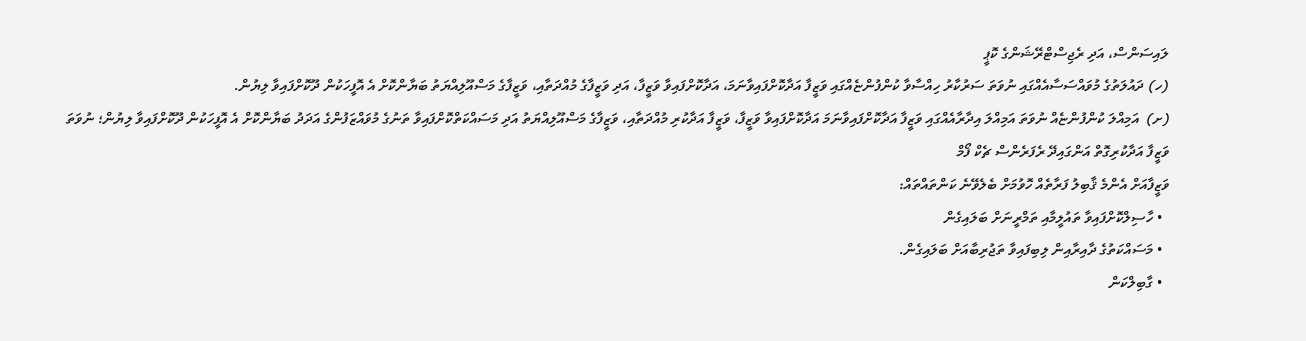ލައިސަންސް، އަދި ރެޖިސްޓްރޭޝަންގެ ކޮޕީ
(ހ) ދައުލަތުގެ މުވައްސަސާއެއްގައި ނުވަތަ ސަރުކާރު ހިއްސާވާ ކުންފުންޏެއްގައި ވަޒީފާ އަދާކޮށްފައިވާނަމަ، އަދާކޮށްފައިވާ ވަޒީފާ، އަދި ވަޒީފާގެ މުއްދަތާއި، ވަޒީފާގެ މަސްއޫލިއްޔަތު ބަޔާންކޮށް އެ އޮފީހަކުން ދޫކޮށްފައިވާ ލިޔުން.
(ށ)  އަމިއްލަ ކުންފުންޏެއް ނުވަތަ އަމިއްލަ އިދާރާއެއްގައި ވަޒީފާ އަދާކޮށްފައިވާނަމަ އަދާކޮށްފައިވާ ވަޒީފާ، ވަޒީފާ އަދާކުރި މުއްދަތާއި، ވަޒީފާގެ މަސްއޫލިއްޔަތު އަދި މަސައްކަތްކޮށްފައިވާ ތަނުގެ މުވައްޒަފުންގެ އަދަދު ބަޔާންކޮށް އެ އޮފީހަކުން ދޫކޮށްފައިވާ ލިޔުން؛ ނުވަތަ ވަޒީފާ އަދާކުރިގޮތް އަންގައިދޭ ރެފަރެންސް ޗެކް ފޯމް
ވަޒީފާއަށް އެންމެ ޤާބިލު ފަރާތެއް ހޮވުމަށް ބެލެވޭނެ ކަންތައްތައް:
  • ހާސިލްކޮށްފައިވާ ތައުލީމާއި ތަމްރީނަށް ބަލައިގެން
  • މަސައްކަތުގެ ދާއިރާއިން ލިބިފައިވާ ތަޖުރިބާއަށް ބަލައިގެން.
  • ގާބިލްކަން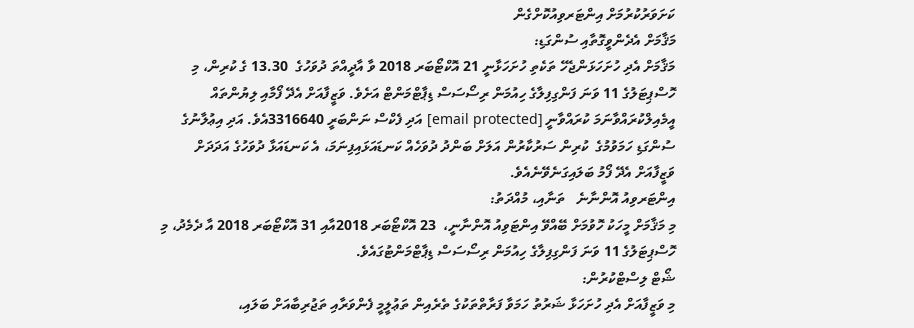ކަށަވަރުކުރުމަށް އިންޓަރވިއުކޮށްގެން
މަޤާމަށް އެދެންވީގޮތާއި ސުންގަޑި:
މަޤާމަށް އެދި ހުށަހަޅަންޖެހޭ ތަކެތި ހުށަހަޅާނީ 21 އޮކްޓޯބަރ 2018 ވާ އާދީއްތަ ދުވަހުގެ  13.30 ގެ ކުރިން، މި ހޮސްޕިޓަލުގެ 11 ވަނަ ފަންގިފިލާގެ ހިއުމަން ރިސޯސަސް ޑިޕާޓްމަންޓް އަށެވެ. ވަޒީފާއަށް އެދޭ ފޯމާއި ލިޔުންތައް އީމެއިލްކުރައްވާނަމަ ކުރައްވާނީ [email protected] އަދި ފެކްސް ނަންބަރީ 3316640އެވެ. އަދި އިޢުލާނުގެ ސުންގަޑި ހަމަވުމުގެ  ކުރިން ސަރުކާރުން އަލަށް ބަންދު ދުވަހެއް ކަނޑައަޅައިފިނަމަ، އެ ކަނޑައަޅާ ދުވަހުގެ އަދަދަށް ވަޒީފާއަށް އެދޭ ފޯމު ބަލައިގަނެވޭނެއެވެ.
އިންޓަރވިއު އޮންނާނެ   ތަނާއި، މުއްދަތު:
މި މަޤާމަށް މީހަކު ހޮވުމަށް ބޭއްވޭ އިންޓަވިއު އޮންނާނީ،  23 އޮކްޓޯބަރ 2018އާއި 31 އޮކްޓޯބަރ 2018 އާ ދެމެދު، މި ހޮސްޕިޓަލުގެ 11 ވަނަ ފަންގިފިލާގެ ހިއުމަން ރިސޯސަސް ޑިޕާޓްމަންޓުގައެވެ.
ޝޯޓް ލިސްޓްކުރުން:
މި ވަޒީފާއަށް އެދި ހުށަހަޅާ ޝަރުތު ހަމަވާ ފަރާތްތަކުގެ ތެރެއިން ތަޢުލީމީ ފެންވަރާއި ތަޖުރިބާއަށް ބަލައި،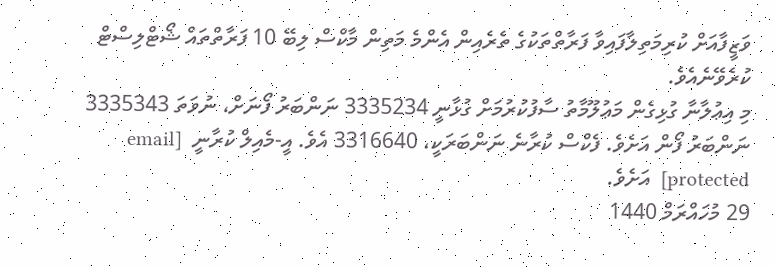ވަޒީފާއަށް ކުރިމަތިލާފައިވާ ފަރާތްތަކުގެ ތެރެއިން އެންމެ މަތިން މާކްސް ލިބޭ 10 ފަރާތްތައް ޝޯޓްލިސްޓް ކުރެވޭނެއެވެ.
މި އިޢުލާނާ ގުޅިގެން މަޢުލޫމާތު ސާފުކުރުމަށް ގުޅާނީ 3335234 ނަންބަރު ފޯނަށް، ނުވަތަ 3335343 ނަންބަރު ފޯން އަށެވެ. ފެކްސް ކުރާނެ ނަންބަރަކީ، 3316640 އެވެ. އީ-މެއިލް ކުރާނީ  [email protected]  އަށެވެ.
29 މުހައްރަމް 1440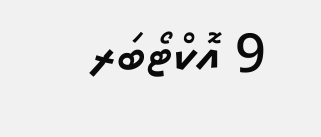9 އޮކްޓޯބަރ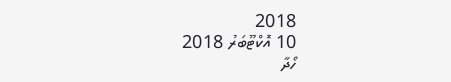2018
10 އޮކްޓޫބަރު 2018
ހޯދާ